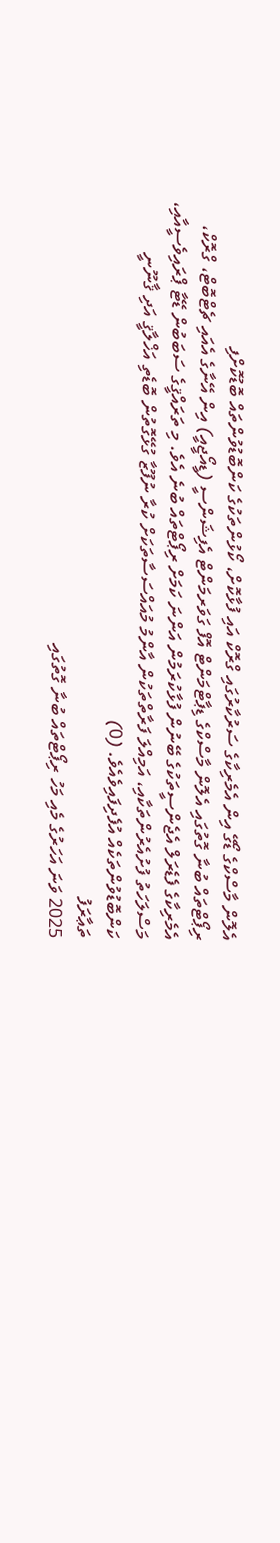އެލޮން މާސްކްގެ ޑޯގޭ އިން އެމެރިކާގެ ސަރުކާރުގައި ގްރޮކް އައި ފުޅާކޮށް، ކޯޅުންތަކުގެ ކަންބޮޑުވުންތައް ބޮޑުކޮށްފި
ރިޕޯޓްތައް ބުނާ ގޮތުގައި އެލޮން މާސްކްގެ ޑިޕާޓްމަންޓް އޮފް ގަވަރމަންޓް އެފިޝަންސީ (ޑީއޯޖީއީ) އިން އޭނާގެ އެއައި ޗެޓްބޮޓް، ގްރޮކް، އެމެރިކާގެ ފެޑެރަލް އެޖެންސީތަކުގެ ބޭނުން ފުޅާކުރަމުން އަންނަ ކަމަށް ރިޕޯޓްތައް ބުނެ އެވެ. މި ތަރައްޤީގެ ސަބަބުން ޑޭޓާ ޕްރައިވެސީއާއި، މަސްލަހަތު ފުށުއެރުންތަކާއި، އަމިއްލަ ފަރާތްތަކުން އާންމު މުއައްސަސާތަކަށް ކުރާ ނުފޫޒާ ގުޅޭގޮތުން ބޮޑެތި އަޚްލާޤީ އަދި ޤާނޫނީ ކަންބޮޑުވުންތަކެއް އުފެދިފައިވެއެވެ. (0)
ތަޢާރަފު
2025 ވަނަ އަހަރުގެ މެއި މަހު ރިޕޯޓްތައް ބުނާ ގޮތުގައި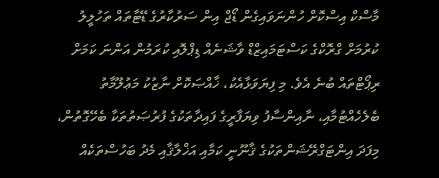މާސްކް އިސްކޮށް ހުންނަވައިގެން ޑޯޖް އިން ސަރުކާރުގެ ޑޭޓާތައް ތަހުލީލު ކުރުމަށް ގްރޮކްގެ ކަސްޓަމައިޒްޑް ވާޝަނެއް ޑިޕްލޮއި ކުރަމުން އަންނަ ކަމަށް ރިޕޯޓްތައް ބުނެ އެވެ. މި ފިޔަވަޅާއެކު، ޚާއްޞަކޮށް ނާޒުކު މަޢުލޫމާތު ބެލެހެއްޓުމާއި، ނާއިންސާފު ވިޔަފާރީގެ ފައިދާތަކުގެ ފުރުޞަތުތަކާ ބެހޭގޮތުން، މިފަދަ އިންޓަގްރޭޝަންތަކުގެ ޤާނޫނީ ކަމާއި އަޚްލާޤާއި މެދު ބަހުސްތަކެއް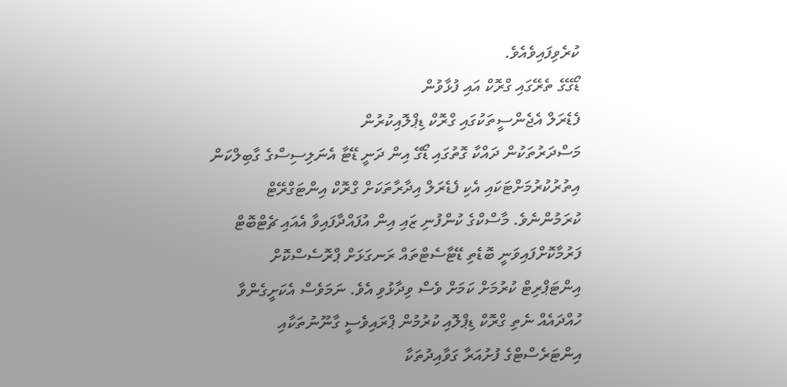ކުރެވިފައިވެއެވެ.
ޑޯގޭގެ ތެރޭގައި ގްރޮކް އައި ފުޅާވުން
ފެޑެރަލް އެޖެންސީތަކުގައި ގްރޮކް ޑިޕްލޮއިކުރުން
މަސްދަރުތަކުން ދައްކާ ގޮތުގައި ޑޯގޭ އިން ދަނީ ޑޭޓާ އެނަލިސިސްގެ ގާބިލްކަން އިތުރުކުރުމަށްޓަކައި އެކި ފެޑެރަލް އިދާރާތަކަށް ގްރޮކް އިންޓަގްރޭޓް ކުރަމުންނެވެ. މާސްކްގެ ކުންފުނި ޒައި އިން އުފައްދާފައިވާ އެއައި ޗެޓްބޮޓް ފަރުމާކޮށްފައިވަނީ ބޮޑެތި ޑޭޓާސެޓްތައް ރަނގަޅަށް ޕްރޮސެސްކޮށް އިންޓަޕްރިޓް ކުރުމަށް ކަމަށް ވެސް ވިދާޅުވި އެވެ. ނަމަވެސް އެކަށީގެންވާ ހުއްދައެއް ނެތި ގްރޮކް ޑިޕްލޮއި ކުރުމުން ޕްރައިވެސީ ގާނޫނުތަކާއި އިންޓަރެސްޓްގެ ފުށުއަރާ ގަވާއިދުތަކާ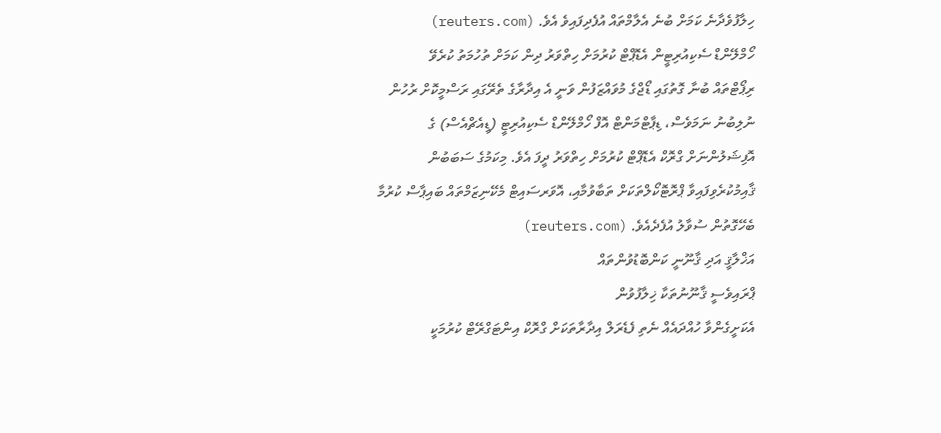ހިލާފުވެދާނެ ކަމަށް ބުނެ އެލާމްތައް އުފެދިފައިވެ އެވެ. (reuters.com)
ހޯމްލޭންޑް ސެކިއުރިޓީން އެޑޮޕްޓް ކުރުމަށް ހިތްވަރު ދިން ކަމަށް ތުހުމަތު ކުރެވޭ
ރިޕޯޓްތައް ބުނާ ގޮތުގައި ޑޯޖްގެ މުވައްޒަފުން ވަނީ އެ އިދާރާގެ ތެރޭގައި ރަސްމީކޮށް ރުހުން ނުލިބުނު ނަމަވެސް، ޑިޕާޓްމަންޓް އޮފް ހޯމްލޭންޑް ސެކިއުރިޓީ (ޑީއެޗްއެސް) ގެ އޮފިޝަލުންނަށް ގްރޮކް އެޑޮޕްޓް ކުރުމަށް ހިތްވަރު ދީފަ އެވެ. މިކަމުގެ ސަބަބުން ޤާއިމުކުރެވިފައިވާ ޕްރޮޓޮކޯލްތަކަށް ތަބާވުމާއި، އޮވަރސައިޓް މެކޭނިޒަމްތައް ބައިޕާސް ކުރުމާ ބެހޭގޮތުން ސުވާލު އުފެދެއެވެ. (reuters.com)
އަޚްލާޤީ އަދި ޤާނޫނީ ކަންބޮޑުވުންތައް
ޕްރައިވެސީ ޤާނޫނުތަކާ ޚިލާފުވުން
އެކަށީގެންވާ ހުއްދައެއް ނެތި ފެޑެރަލް އިދާރާތަކަށް ގްރޮކް އިންޓަގްރޭޓް ކުރުމަކީ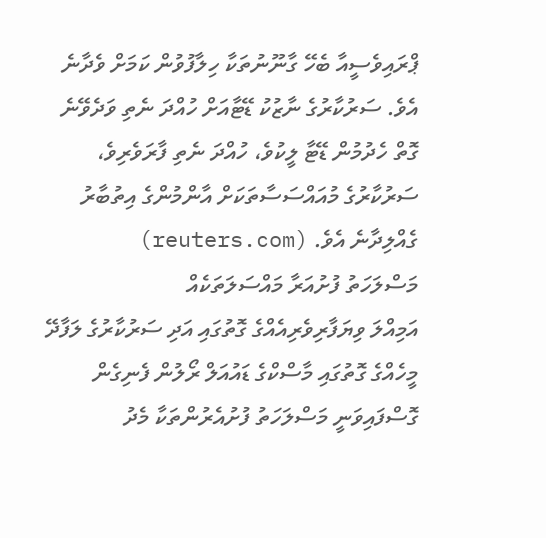ޕްރައިވެސީއާ ބެހޭ ގާނޫނުތަކާ ހިލާފުވުން ކަމަށް ވެދާނެ އެވެ. ސަރުކާރުގެ ނާޒުކު ޑޭޓާއަށް ހުއްދަ ނެތި ވަދެވޭނެ ގޮތް ހެދުމުން ޑޭޓާ ލީކުވެ، ހުއްދަ ނެތި ފާރަވެރިވެ، ސަރުކާރުގެ މުއައްސަސާތަކަށް އާންމުންގެ އިތުބާރު ގެއްލިދާނެ އެވެ. (reuters.com)
މަސްލަހަތު ފުށުއަރާ މައްސަލަތަކެއް
އަމިއްލަ ވިޔަފާރިވެރިއެއްގެ ގޮތުގައި އަދި ސަރުކާރުގެ ލަފާދޭ މީހެއްގެ ގޮތުގައި މާސްކްގެ ޑައުއަލް ރޯލުން ފެނިގެން ގޮސްފައިވަނީ މަސްލަހަތު ފުށުއެރުންތަކާ މެދު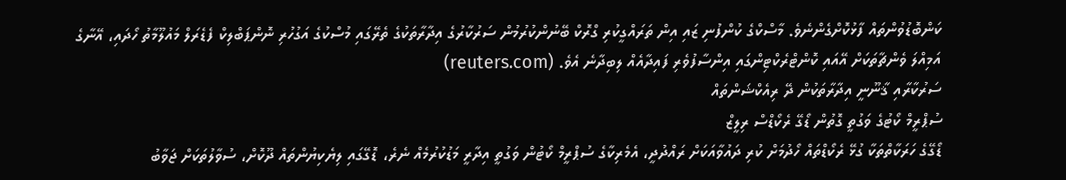ކަންބޮޑުވުންތައް ފާޅުކޮށްގެންނެވެ. މާސްކްގެ ކުންފުނި ޒައި އިން ތަރައްގީކުރި ގްރޮކް ބޭނުންކުރުމުން ސަރުކާރުގެ އިދާރާތަކުގެ ތެރޭގައި މުސްކުގެ އަގުހުރި ނޮންޕަބްލިކް ފެޑެރަލް މައުލޫމާތު ހޯދައި، އޭނާގެ އަމިއްލަ ވެންޗާތަކަށް އޭއައި ކޮންޓްރެކްޓިންގައި އިންސާފުވެރި ފައިދާއެއް ލިބިދާނެ އެވެ. (reuters.com)
ސަރުކާރާއި ޤާނޫނީ އިދާރާތަކުން ދޭ ރިއެކްޝަންތައް
ސުޕްރީމް ކޯޓުގެ ވަގުތީ ގޮތުން ޑޯގޭ ރެކޯޑްސް ރިލީޒް
ޑޯގޭގެ ހަރަކާތްތަކާ ގުޅޭ ރެކޯޑްތައް ހޯދުމަށް ކުރި ދައުވާއަކަށް ރައްދުދީ، އެމެރިކާގެ ސުޕްރީމް ކޯޓުން ވަގުތީ އިދާރީ މަޑުކުރުމެއް ނެރެ، ޑޮގޭގައި ލިޔެކިޔުންތައް ދޫކޮށް، ސުވާލުތަކަށް ޖަވާބު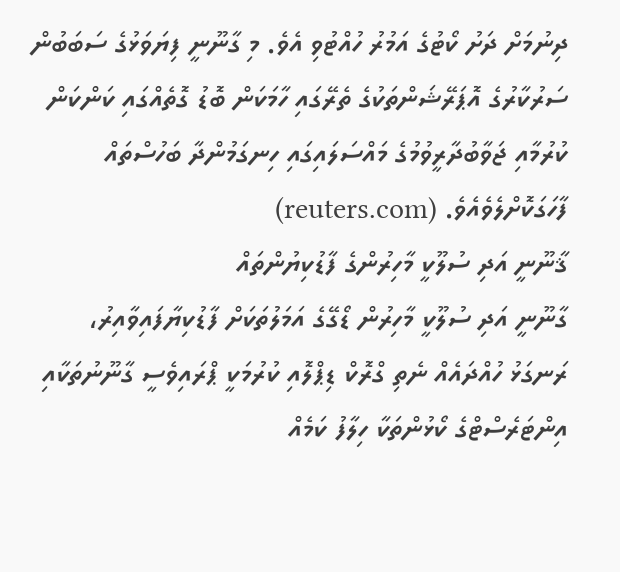ދިނުމަށް ދަށު ކޯޓުގެ އަމުރު ހުއްޓުވި އެވެ. މި ގާނޫނީ ފިޔަވަޅުގެ ސަބަބުން ސަރުކާރުގެ އޮޕަރޭޝަންތަކުގެ ތެރޭގައި ހާމަކަން ބޮޑު ގޮތެއްގައި ކަންކަން ކުރުމާއި ޖަވާބުދާރީވުމުގެ މައްސަލައިގައި ހިނގަމުންދާ ބަހުސްތައް ފާހަގަކޮށްލެވެއެވެ. (reuters.com)
ޤާނޫނީ އަދި ސުލޫކީ މާހިރުންގެ ފާޑުކިޔުންތައް
ގާނޫނީ އަދި ސުލޫކީ މާހިރުން ޑޯގޭގެ އަމަލުތަކަށް ފާޑުކިޔާފައިވާއިރު، ރަނގަޅު ހުއްދައެއް ނެތި ގްރޮކް ޑިޕްލޮއި ކުރުމަކީ ޕްރައިވެސީ ގާނޫނުތަކާއި އިންޓަރެސްޓްގެ ކޯޅުންތަކާ ހިލާފު ކަމެއް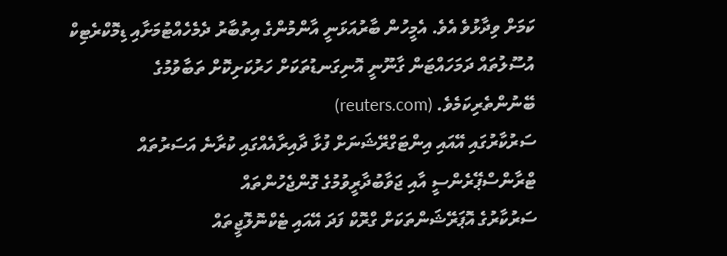ކަމަށް ވިދާޅުވެ އެވެ. އެމީހުން ބާރުއަޅަނީ އާންމުންގެ އިތުބާރު ދެމެހެއްޓުމަށާއި ޑިމޮކްރެޓިކް އުސޫލުތައް ދަމަހައްޓަން ގާނޫނީ އޮނިގަނޑުތަކަށް ހަރުކަށިކޮށް ތަބާވުމުގެ ބޭނުންތެރިކަމެވެ. (reuters.com)
ސަރުކާރުގައި އޭއައި އިންޓަގްރޭޝަނަށް ފުޅާ ދާއިރާއެއްގައި ކުރާނެ އަސަރުތައް
ޓްރާންސްޕޭރެންސީ އާއި ޖަވާބުދާރީވުމުގެ ގޮންޖެހުންތައް
ސަރުކާރުގެ އޮޕަރޭޝަންތަކަށް ގްރޮކް ފަދަ އޭއައި ޓެކްނޮލޮޖީތައް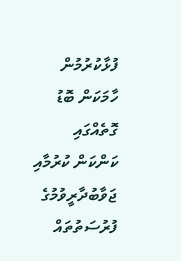ފުޅާކުރުމުން ހާމަކަން ބޮޑު ގޮތެއްގައި ކަންކަން ކުރުމާއި ޖަވާބުދާރީވުމުގެ ފުރުސަތުތައް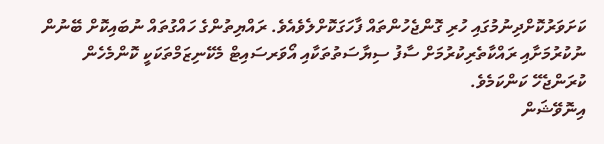ކަށަވަރުކޮށްދިނުމުގައި ހުރި ގޮންޖެހުންތައް ފާހަގަކޮށްލެވެއެވެ. ރައްޔިތުންގެ ހައްގުތައް ނުބައިކޮށް ބޭނުން ނުކުރުމަށާއި ރައްކާތެރިކުރުމަށް ސާފު ސިޔާސަތުތަކާއި އޯވަރސައިޓް މެކޭނިޒަމްތަކަކީ ކޮންމެހެން ކުރަންޖެހޭ ކަންކަމެވެ.
އިނޮވޭޝަން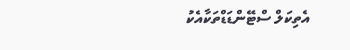އެތިކަލް ސްޓޭންޑަޑްތަކާއެކު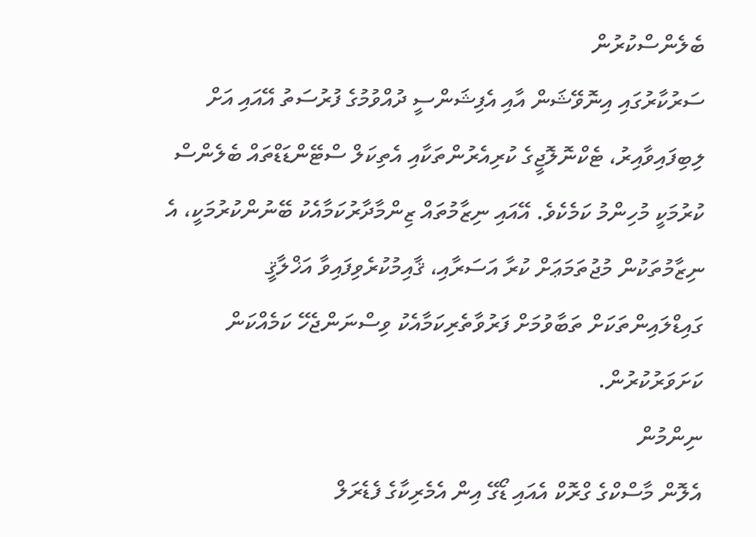ބެލެންސްކުރުން
ސަރުކާރުގައި އިނޮވޭޝަން އާއި އެފިޝަންސީ ދުއްވުމުގެ ފުރުސަތު އޭއައި އަށް ލިބިފައިވާއިރު، ޓެކްނޮލޮޖީގެ ކުރިއެރުންތަކާއި އެތިކަލް ސްޓޭންޑަޑްތައް ބެލެންސް ކުރުމަކީ މުހިންމު ކަމެކެވެ. އޭއައި ނިޒާމުތައް ޒިންމާދާރުކަމާއެކު ބޭނުންކުރުމަކީ، އެ ނިޒާމުތަކުން މުޖުތަމަޢަށް ކުރާ އަސަރާއި، ޤާއިމުކުރެވިފައިވާ އަޚްލާޤީ ގައިޑްލައިންތަކަށް ތަބާވުމަށް ފަރުވާތެރިކަމާއެކު ވިސްނަންޖެހޭ ކަމެއްކަން ކަށަވަރުކުރުން.
ނިންމުން
އެލޮން މާސްކްގެ ގްރޮކް އެއައި ޑޯގޭ އިން އެމެރިކާގެ ފެޑެރަލް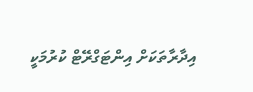އިދާރާތަކަށް އިންޓަގްރޭޓް ކުރުމަކީ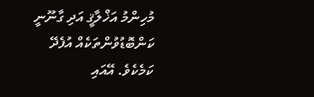މުހިންމު އަޚްލާޤީ އަދި ގާނޫނީ ކަންބޮޑުވުންތަކެއް އުފެދޭ ކަމެކެވެ. އޭއައި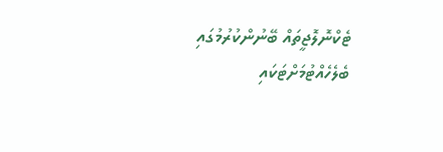ޓެކްނޮލޮޖީތައް ބޭނުންކުރުމުގައި ބެލެހެއްޓުމަށްޓަކައި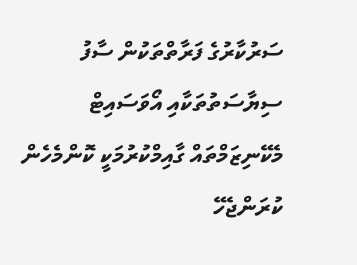ސަރުކާރުގެ ފަރާތްތަކުން ސާފު ސިޔާސަތުތަކާއި އޯވަސައިޓް މެކޭނިޒަމްތައް ގާއިމްކުރުމަކީ ކޮންމެހެން ކުރަންޖެހޭ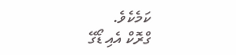ކަމެކެވެ.
ގްރޮކް އެއި ޑޯގޭ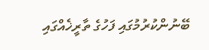ބޭނުންކުރުމުގައި ފަހުގެ ތާރީޚެއްގައި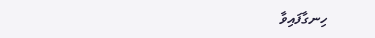ހިނގާފައިވާ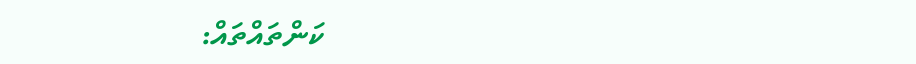ކަންތައްތައް: